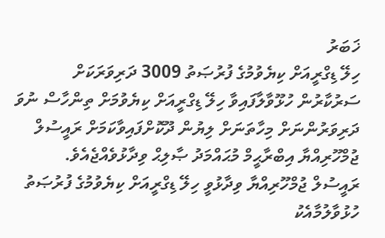ޚަބަރު
ހިލޭ ޑިގްރީއަށް ކިޔެވުމުގެ ފުރުޞަތު 3009 ދަރިވަރަކަށް
ސަރުކާރުން ހުޅޫވާލާފައިވާ ހިލޭ ޑިގްރީއަށް ކިޔެވުމަށް ތިންހާސް ނުވަ ދަރިވަރުންނަށް މިހާތަނަށް ލިޔުން ދޫކޮށްފައިވާކަމަށް ރައީސުލް ޖުމްހޫރިއްޔާ އިބްރާޙީމް މުޙައްމަދު ޞާލިޙް ވިދާޅުވެއްޖެއެވެ.
ރައީސުލް ޖުމްހޫރިއްޔާ ވިދާޅުވީ ހިލޭ ޑިގްރީއަށް ކިޔެވުމުގެ ފުރުޞަތު ހުޅުވާލުމާއެކު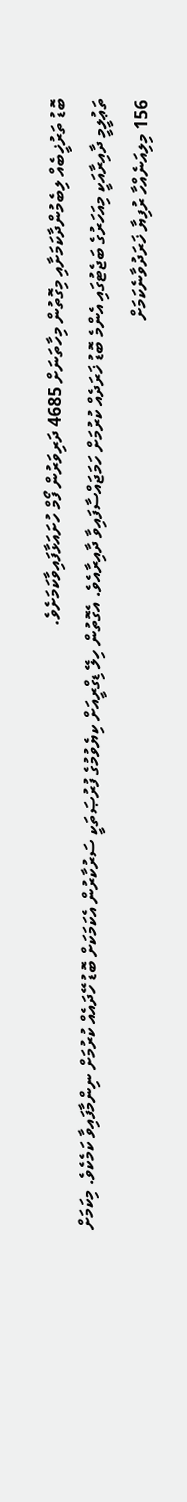ބޮޑު ތަރުޚީބެއް ލިބެމުންދާކަމަށާއި މިގޮތުން މިހާތަނަށް 4685 ދަރިވަރުން ފޯމް ހުށައަޅާފައިވާކަމަށެވެ.
ތަޢުލީމީ ދާއިރާއަކީ މިއަހަރުގެ ބަޖެޓުގައި އެންމެ ބޮޑު ޚަރަދެއް ކުރުމަށް ހަމަޖައްސާފައިވާ ދާއިރާއެވެ. އެގޮތުން ހިލޭ ޑިގްރީއަށް ކިޔެވުމުގެ ފުރުޞަތަކީ ސަރުކާރުން އެކަމަކަށް ބޮޑު ހޭދައެއް ކުރުމަށް ނިންމާފައިވާ ކަމެކެވެ. މިކަމަށް 156 މިލިއަނެއްހާ ރުފިޔާ ޚަރަދުވާނެކަމަށް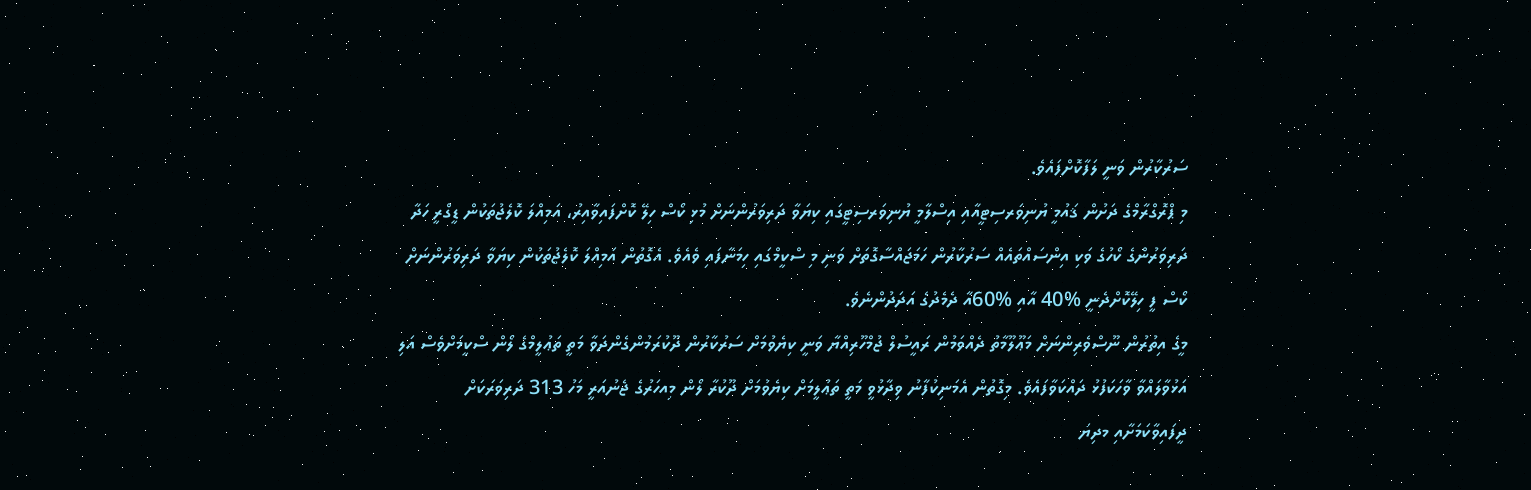ސަރުކާރުން ވަނީ ލަފާކޮށްފައެވެ.
މި ޕްރޮގްރާމްގެ ދަށުން ޤައުމީ ޔުނިވަރސިޓީއާއި އިސްލާމީ ޔުނިވަރސިޓީގައި ކިޔަވާ ދަރިވަރުންނަށް މުޅި ކޯސް ހިލޭ ކޮށްފައިވާއިރު، އަމިއްލަ ކޮލެޖުތަކުން ޑީގްރީ ހަދާ ދަރިވަރުންގެ ކޯހުގެ ވަކި އިންސައްތައެއް ސަރުކާރުން ހަމަޖައްސާގޮތަށް ވަނި މި ސްކީމްގައި ހިމަނާފައި ވެއެވެ. އެގޮތުން އަމިއްލަ ކޮލެޖުތަކުން ކިޔަވާ ދަރިވަރުންނަށް ކޯސް ފީ ހިލޭކޮށްދެނީ %40 އާއި %60އާ ދެމެދުގެ އަދަދުންނެވެ.
މީގެ އިތުރުން ނޫސްވެރިންނަށް މަޢޫލޫމާތު ދެއްވަމުން ރައީސުލް ޖުމްހޫރިއްޔާ ވަނީ ކިޔެވުމަށް ސަރުކާރުން ދޫކުރަމުންގެންދަވާ މަތީ ތަޢުލީމްގެ ލޯން ސްކީމަށްވެސް އަލި އަޅުވާލައްވާ ވާހަކަފުޅު ދައްކަވާފައެވެ. މިގޮތުން އެމަނިކުފާނު ވިދާޅުވީ މަތީ ތަޢުލީމަށް ކިޔެވުމަށް ދޫކުރާ ލޯން މިއހަރުގެ ޖެނުއަރީ މަހު 313 ދަރިވަރަކަށް ދީފައިވާކަމަށާއި މދިޔަ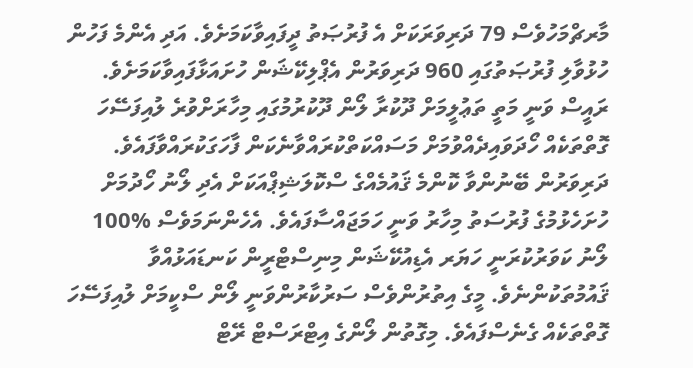މާރޗްމަހުވެސް 79 ދަރިވަރަކަށް އެ ފުރުޞަތު ދީފައިވާކަމަށެވެ. އަދި އެންމެ ފަހުން ހުޅުވާލި ފުރުޞަތުގައި 960 ދަރިވަރުން އެޕްލިކޭޝަން ހުށައަޅާފައިވާކަމަށެވެ. ރައީސް ވަނީ މަތީ ތަޢުލީމަށް ދޫކުރާ ލޯން ދޫކުރުމުގައި މިހާރަށްވުރެ ލުއިފަސޭހަ ގޮތްތަކެއް ހޯދަވައިދެއްވުމަށް މަސައްކަތްކުރައްވާނެކަން ފާހަގަކުރައްވާފައެވެ.
ދަރިވަރުން ބޭނުންވާ ކޮންމެ ޤައުމެއްގެ ސްކޮލަޝިޕްއަކަށް އެދި ލޯނު ހޯދުމަށް ހުށަހެޅުމުގެ ފުރުސަތު މިހާރު ވަނީ ހަމަޖައްސާފައެވެ. އެހެންނަމަވެސް %100 ލޯނު ކަވަރުކުރަނީ ހަޔަރ އެޑިއުކޭޝަން މިނިސްޓްރީން ކަނޑައަޅުއްވާ ޤައުމުތަކުންނެވެ. މީގެ އިތުރުންވެސް ސަރުކާރުންވަނީ ލޯން ސްކީމަށް ލުއިފަސޭހަ ގޮތްތަކެއް ގެނެސްފައެވެ. މިގޮތުން ލޯންގެ އިޓްރަސްޓް ރޭޓް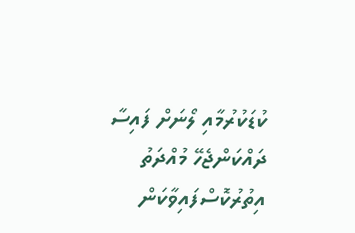ކުޑަކުރުމާއި ލޯނަށް ފައިސާ ދައްކަންޖެހޭ މުއްދަތު އިތުރުކޮސްފައިވާކަން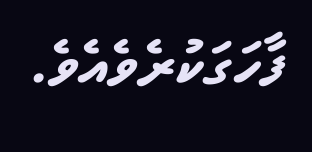ފާހަގަކުރެވެއެވެ.